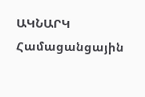ԱԿՆԱՐԿ
Համացանցային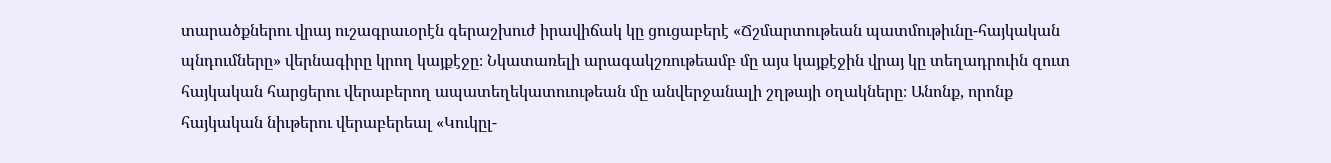տարածքներու վրայ ուշագրաւօրէն գերաշխուժ իրավիճակ կը ցուցաբերէ «Ճշմարտութեան պատմութիւնը-հայկական պնդումները» վերնագիրը կրող կայքէջը։ Նկատառելի արագակշռութեամբ մը այս կայքէջին վրայ կը տեղադրուին զուտ հայկական հարցերու վերաբերող ապատեղեկատուութեան մը անվերջանալի շղթայի օղակները։ Անոնք, որոնք հայկական նիւթերու վերաբերեալ «Կուկըլ-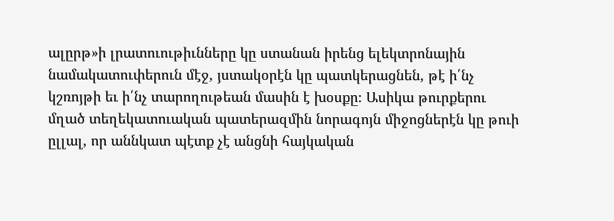ալըրթ»ի լրատուութիւնները կը ստանան իրենց ելեկտրոնային նամակատուփերուն մէջ, յստակօրէն կը պատկերացնեն, թէ ի՛նչ կշռոյթի եւ ի՛նչ տարողութեան մասին է խօսքը։ Ասիկա թուրքերու մղած տեղեկատուական պատերազմին նորագոյն միջոցներէն կը թուի ըլլալ, որ աննկատ պէտք չէ անցնի հայկական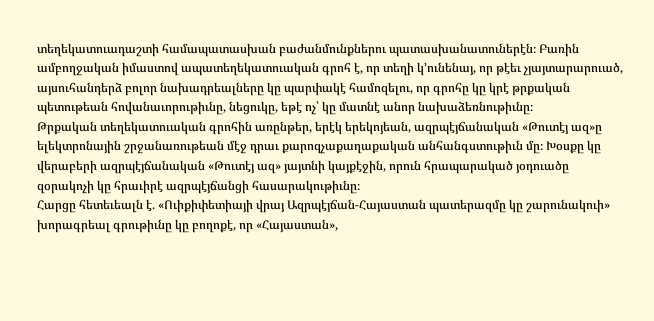տեղեկատուադաշտի համապատասխան բաժանմունքներու պատասխանատուներէն։ Բառին ամբողջական իմաստով ապատեղեկատուական գրոհ է, որ տեղի կ’ունենայ, որ թէեւ չյայտարարուած, այսուհանդերձ բոլոր նախադրեալները կը պարփակէ համոզելու, որ գրոհը կը կրէ թրքական պետութեան հովանաւորութիւնը, նեցուկը, եթէ ոչ՝ կը մատնէ անոր նախաձեռնութիւնը։
Թրքական տեղեկատուական գրոհին առընթեր, երէկ երեկոյեան, ազրպէյճանական «Թուտէյ ազ»ը ելեկտրոնային շրջանառութեան մէջ դրաւ քարոզչաքաղաքական անհանգստութիւն մը։ Խօսքը կը վերաբերի ազրպէյճանական «Թուտէյ ազ» յայտնի կայքէջին, որուն հրապարակած յօդուածը զօրակոչի կը հրաւիրէ ազրպէյճանցի հասարակութիւնը։
Հարցը հետեւեալն է. «Ուիքիփետիայի վրայ Ազրպէյճան-Հայաստան պատերազմը կը շարունակուի» խորագրեալ գրութիւնը կը բողոքէ, որ «Հայաստան»,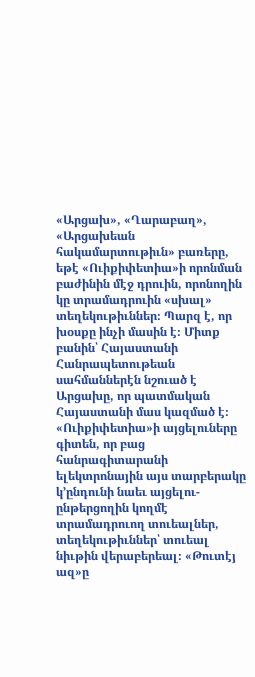«Արցախ», «Ղարաբաղ», «Արցախեան հակամարտութիւն» բառերը, եթէ «Ուիքիփետիա»ի որոնման բաժինին մէջ դրուին, որոնողին կը տրամադրուին «սխալ» տեղեկութիւններ։ Պարզ է, որ խօսքը ինչի մասին է։ Միտք բանին՝ Հայաստանի Հանրապետութեան սահմաններէն նշուած է Արցախը, որ պատմական Հայաստանի մաս կազմած է։
«Ուիքիփետիա»ի այցելուները գիտեն, որ բաց հանրագիտարանի ելեկտրոնային այս տարբերակը կ’ընդունի նաեւ այցելու-ընթերցողին կողմէ տրամադրուող տուեալներ, տեղեկութիւններ՝ տուեալ նիւթին վերաբերեալ։ «Թուտէյ ազ»ը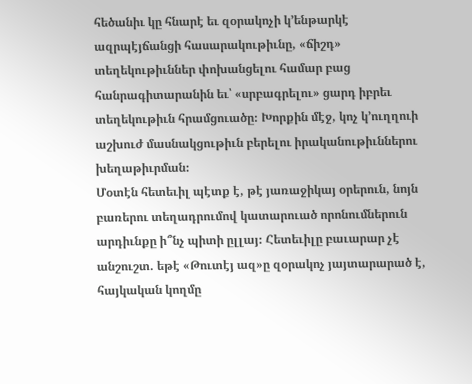հեծանիւ կը հնարէ եւ զօրակոչի կ’ենթարկէ ազրպէյճանցի հասարակութիւնը, «ճիշդ» տեղեկութիւններ փոխանցելու համար բաց հանրագիտարանին եւ՝ «սրբագրելու» ցարդ իբրեւ տեղեկութիւն հրամցուածը։ Խորքին մէջ, կոչ կ’ուղղուի աշխուժ մասնակցութիւն բերելու իրականութիւններու խեղաթիւրման։
Մօտէն հետեւիլ պէտք է, թէ յառաջիկայ օրերուն, նոյն բառերու տեղադրումով կատարուած որոնումներուն արդիւնքը ի՞նչ պիտի ըլլայ։ Հետեւիլը բաւարար չէ անշուշտ. եթէ «Թուտէյ ազ»ը զօրակոչ յայտարարած է, հայկական կողմը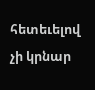հետեւելով չի կրնար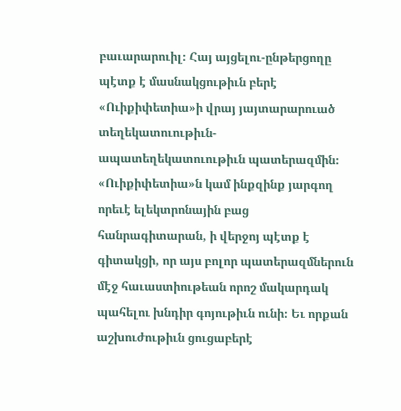բաւարարուիլ։ Հայ այցելու-ընթերցողը պէտք է մասնակցութիւն բերէ «Ուիքիփետիա»ի վրայ յայտարարուած տեղեկատուութիւն-ապատեղեկատուութիւն պատերազմին։ «Ուիքիփետիա»ն կամ ինքզինք յարգող որեւէ ելեկտրոնային բաց հանրագիտարան, ի վերջոյ պէտք է գիտակցի, որ այս բոլոր պատերազմներուն մէջ հաւաստիութեան որոշ մակարդակ պահելու խնդիր գոյութիւն ունի։ Եւ որքան աշխուժութիւն ցուցաբերէ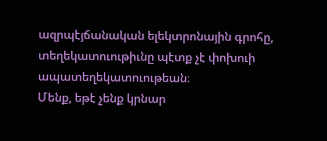ազրպէյճանական ելեկտրոնային գրոհը, տեղեկատուութիւնը պէտք չէ փոխուի ապատեղեկատուութեան։
Մենք, եթէ չենք կրնար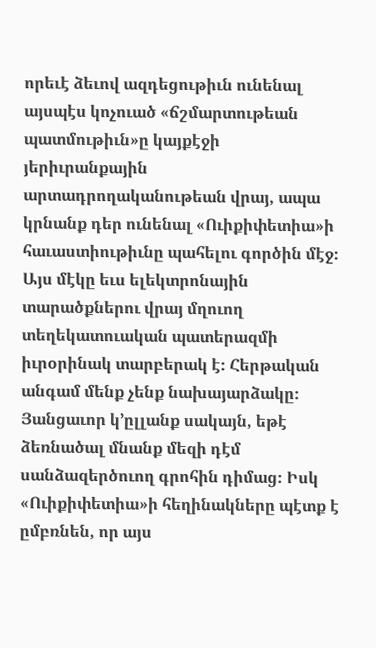որեւէ ձեւով ազդեցութիւն ունենալ այսպէս կոչուած «ճշմարտութեան պատմութիւն»ը կայքէջի յերիւրանքային արտադրողականութեան վրայ, ապա կրնանք դեր ունենալ «Ուիքիփետիա»ի հաւաստիութիւնը պահելու գործին մէջ։
Այս մէկը եւս ելեկտրոնային տարածքներու վրայ մղուող տեղեկատուական պատերազմի իւրօրինակ տարբերակ է։ Հերթական անգամ մենք չենք նախայարձակը։ Յանցաւոր կ’ըլլանք սակայն, եթէ ձեռնածալ մնանք մեզի դէմ սանձազերծուող գրոհին դիմաց։ Իսկ «Ուիքիփետիա»ի հեղինակները պէտք է ըմբռնեն, որ այս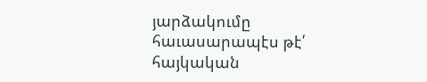յարձակումը հաւասարապէս թէ՛ հայկական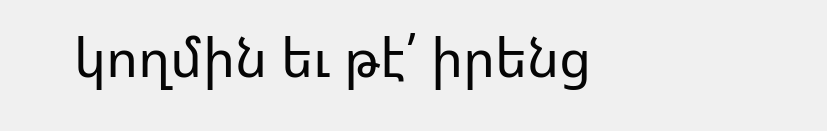կողմին եւ թէ՛ իրենց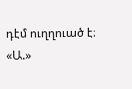դէմ ուղղուած է։
«Ա.»